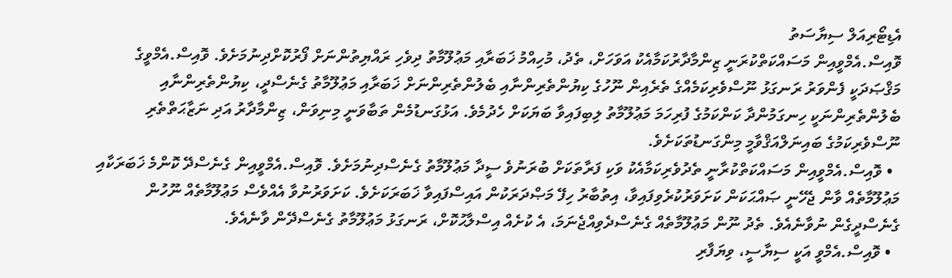އެޑިޓޯރިއަލް ސިޔާސަތު
ވޮއިސް.އެމްވީއިން މަސައްކަތްކުރަނީ ޒިންމާދާރުކަމާއެކު އަވަހަށް، ތެދު، މުހިއްމު ޚަބަރާއި މަޢުލޫމާތު ދިވެހި ރައްޔިތުންނަށް ފޯރުކޮށްދިނުމަށެވެ. ވޮއިސް.އެމްވީގެ މަޤްޞަދަކީ ފެންވަރު ރަނގަޅު ނޫސްވެރިކަމެއްގެ ތެރެއިން ނޫހުގެ ކިޔުންތެރިންނާއި ބެލުންތެރިންނަށް ޚަބަރާއި މަޢުލޫމާތު ގެނެސްދީ، ކިޔުންތެރިންނާއި ބެލުންތެރިންނަކީ ހިނގަމުންދާ ކަންކަމުގެ ފުރިހަމަ މަޢުލޫމާތު ލިބިފައިވާ ބަޔަކަށް ހެދުމެވެ. އަޅުގަނޑުމެން ތަބާވަނީ މިނިވަން، ޒިންމާދާރު އަދި ނަޒާޙަތްތެރި ނޫސްވެރިކަމުގެ ބައިނަލްއަޤްވާމީ މިންގަނޑުތަކަށެވެ.
  • ވޮއިސް.އެމްވީއިން މަސައްކަތްކުރާނީ ތެދުވެރިކަމާއެކު ވަކި ފަރާތަކަށް ބުރަނުވެ ސީދާ މަޢުލޫމާތު ގެނެސްދިނުމަށެވެ. ވޮއިސް.އެމްވީއިން ގެނެސްދޭ ކޮންމެ ޚަބަރަކާއި މަޢުލޫމާތެއް ވާން ޖެހޭނީ ޞައްޙަކަން ކަށަވަރުކުރެވިފައިވާ، އިތުބާރު ހިފޭ މަޞްދަރަކުން އައިސްފައިވާ ޚަބަރަކަށެވެ. ކަށަވަރުނުވާ އެއްވެސް މަޢުލޫމާތެއް ނޫހުން ގެނެސްދީގެން ނުވާނެއެވެ. ތެދު ނޫން މަޢުލޫމާތެއް ގެނެސްދެވިއްޖެނަމަ، އެ ކުށެއް އިސްލާޙުކޮށް، ރަނގަޅު މަޢުލޫމާތު ގެނެސްދޭން ވާނެއެވެ.
  • ވޮއިސް.އެމްވީ އަކީ ސިޔާސީ، ވިޔަފާރި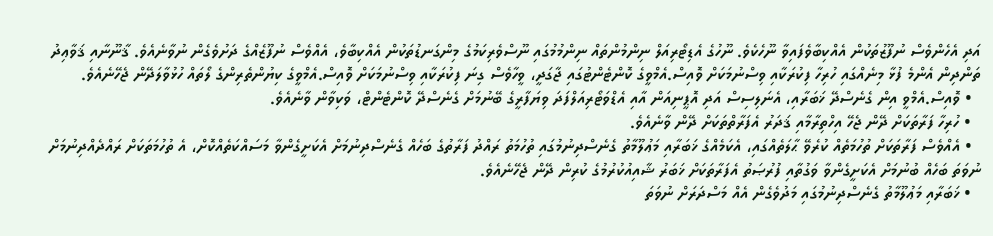އަދި އެހެންވެސް ނުފޫޒުތަކުން އެއްކިބާވެފައިވާ ނޫހެކެވެ. ނޫހުގެ އެޑިޓޯރިއަލް ނިންމުންތައް ނިންމުމުގައި ނޫސްވެރިކަމުގެ މިންގަނޑުތަކުން އެއްކިބާވެ، އެއްވެސް ނުފޫޒެއްގެ ދަށުވެގެން ނުވާނެއެވެ. ޤާނޫނާއި ޤަވާޢިދު ތަންދިން އެންމެ ފުޅާ މިނެއްގައި ހުރިހާ ފިކުރަކާއި ވިސްނުމަކަށް ވޮއިސް.އެމްވީގެ ކޮންޓެންޓުގައި ޖާގަދީ، ވީހާވެސް ގިނަ ފިކުރަކާއި ވިސްނުމަކަށް ވޮއިސް.އެމްވީގެ ކިޔުންތެރިންގެ ލޯތައް ހުޅުވާލަދޭން ޖެހޭނެއެވެ.
  • ވޮއިސް.އެމްވީ އިން ގެނެސްދޭ ޚަބަރާއި، އެނަލިސިސް އަދި އޮޕީނިއަން އާއި އެޑްވަޓޯރިއަލްފަދަ ވިޔަފާރީގެ ބޭނުމަށް ގެނެސްދޭ ކޮންޓެންޓް، ވަކިވާން ވާނެއެވެ.
  • ހުރިހާ ފަރާތަކަށް ދޭން ޖެހޭ އިހްތިރާމާއި ޤަދަރު އެފަރާތްތަކަށް ދޭން ވާނެއެވެ.
  • އެއްވެސް ފަރާތަކަށް ތުހުމަތެއް ކުރެވޭ ޙާލަތެއްގައި، އެކަމެއްގެ ޚަބަރާއި މަޢުލޫމާތު ގެނެސްދިނުމުގައި ތުހުމަތު ރައްދު ފަރާތުގެ ބަހެއް ގެނެސްދިނުމަށް އެކަށީގެންވާ މަސައްކަތެއްކޮށް، އެ ތުހުމަތަކަށް ރައްދެއްދިނުމަށް ނުވަތަ ބަހެއް ބުނުމަށް އެކަށީގެންވާ ވަގުތާއި ފުރުޞަތު އެފަރާތަކަށް ޚަބަރު ޝާއިއުކުރުމުގެ ކުރިން ދޭން ޖެހޭނެއެވެ.
  • ޚަބަރާއި މަޢުލޫމާތު ގެނެސްދިނުމުގައި މަދުވެގެން އެއް މަސްދަރަށް ނުވަތަ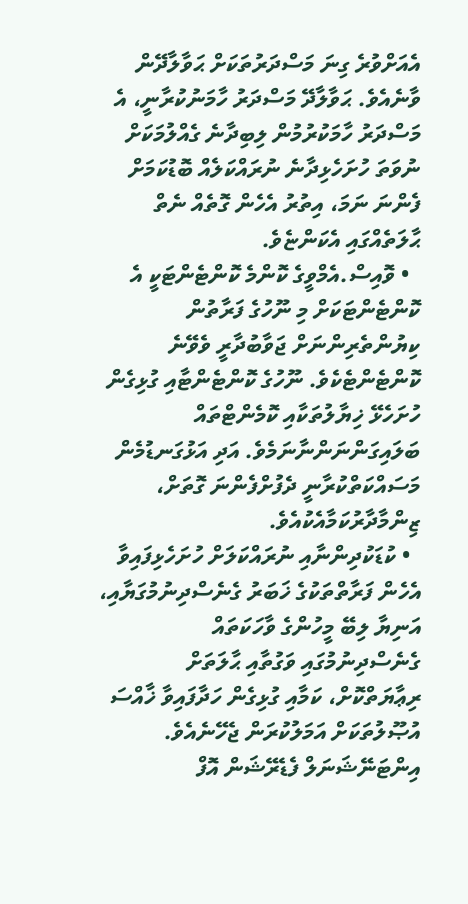އެއަށްވުރެ ގިނަ މަސްދަރުތަކަށް ޙަވާލާދޭން ވާނެއެވެ. ޙަވާލާދޭ މަސްދަރު ހާމަނުކުރާނީ، އެ މަސްދަރު ހާމަކުރުމުން ލިބިދާނެ ގެއްލުމަކަށް ނުވަތަ ހުށަހެޅިދާނެ ނުރައްކަލެއް ބޮޑުކަމަށް ފެންނަ ނަމަ، އިތުރު އެހެން ގޮތެއް ނެތް ޙާލަތެއްގައި އެކަންޏެވެ.
  • ވޮއިސް.އެމްވީގެ ކޮންމެ ކޮންޓެންޓަކީ އެ ކޮންޓެންޓަކަށް މި ނޫހުގެ ފަރާތުން ކިޔުންތެރިންނަށް ޖަވާބުދާރީ ވެވޭނެ ކޮންޓެންޓެކެވެ. ނޫހުގެ ކޮންޓެންޓާއި ގުޅިގެން ހުށަހެޅޭ ޚިޔާލުތަކާއި ކޮމެންޓްތައް ބަލައިގަންނަންނާނަމެވެ. އަދި އަޅުގަނޑުމެން މަސައްކަތްކުރާނީ ދެފުށްފެންނަ ގޮތަށް، ޒިންމާދާރުކަމާއެކުއެވެ.
  • ކުޑަކުދިންނާއި ނުރައްކަލަށް ހުށަހެޅިފައިވާ އެހެން ފަރާތްތަކުގެ ޚަބަރު ގެނެސްދިނުމުގަޔާއި، އަނިޔާ ލިބޭ މީހުންގެ ވާހަކަތައް ގެނެސްދިނުމުގައި ވަގުތާއި ޙާލަތަށް ރިޢާޔަތްކޮށް، ކަމާއި ގުޅިގެން ހަދާފައިވާ ޚާއްސަ އުޞޫލުތަކަށް އަމަލުކުރަން ޖެހޭނެއެވެ. އިންޓަނޭޝަނަލް ފެޑެރޭޝަން އޮފް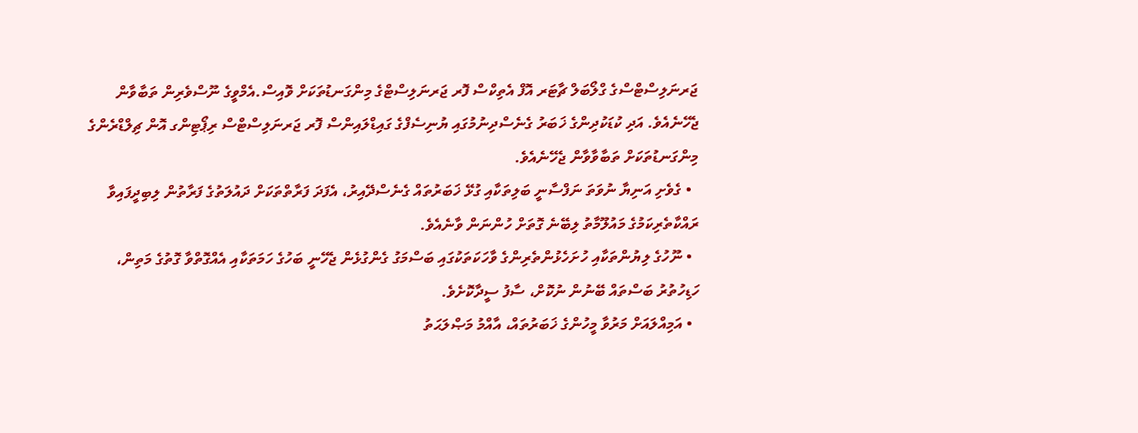ޖަރނަލިސްޓްސްގެ ގްލޯބަލް ޗާޓަރ އޮފް އެތިކްސް ފޮރ ޖަރނަލިސްޓްގެ މިންގަނޑުތަކަށް ވޮއިސް.އެމްވީގެ ނޫސްވެރިން ތަބާވާން ޖެހޭނެއެވެ. އަދި ކުޑަކުދިންގެ ޚަބަރު ގެނެސްދިނުމުގައި ޔުނިސެފްގެ ގައިޑްލައިންސް ފޮރ ޖަރނަލިސްޓްސް ރިޕޯޓިންގ އޮން ޗިލްޑްރެންގެ މިންގަނޑުތަކަށް ތަބާވާވާން ޖެހޭނެއެވެ.
  • ގެވެށި އަނިޔާ ނުވަތަ ނަފްސާނީ ބަލިތަކާއި ގުޅޭ ޚަބަރުތައް ގެނެސްދޭއިރު، އެފަދަ ފަރާތްތަކަށް ދައުލަތުގެ ފަރާތުން ލިބިދީފައިވާ ރައްކާތެރިކަމުގެ މައުލޫމާތު ލިބޭނެ ގޮތަށް ހުންނަން ވާނެއެވެ.
  • ނޫހުގެ ލިޔުންތަކާއި ހުށަހެޅުންތެރިންގެ ވާހަކަތަކުގައި ބަސްމަގު ގެންގުޅެން ޖެހޭނީ ބަހުގެ ހަމަތަކާއި އެއްގޮތްވާ ގޮތުގެ މަތިން، ހަޑިހުތުރު ބަސްތައް ބޭނުން ނުކޮށް، ސާފު ސީދާކޮށެވެ.
  • އަމިއްލައަށް މަރުވާ މީހުންގެ ޚަބަރުތައް، އާއްމު މަޞްލަޙަތު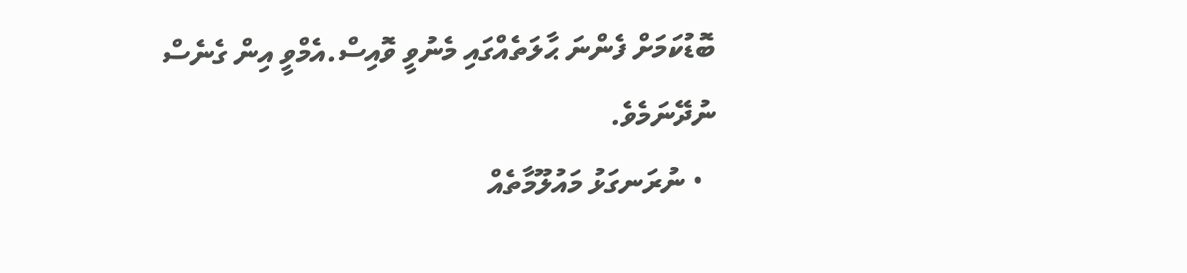ބޮޑުކަމަށް ފެންނަ ޙާލަތެއްގައި މެނުވީ ވޮއިސް.އެމްވީ އިން ގެނެސް ނުދޭނަމެވެ.
  • ނުރަނގަޅު މައުލޫމާތެއް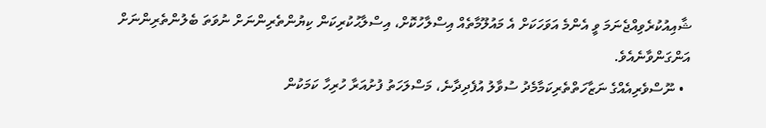ޝާއިއުކުރެވިއްޖެނަމަ ވީ އެންމެ އަވަހަކަށް އެ މައުލޫމާތެއް އިސްލާހުކޮށް، އިސްލާޙުކުރިކަން ކިޔުންތެރިންނަށް ނުވަތަ ބެލުންތެރިންނަށް އަންގަންވާނެއެވެ.
  • ނޫސްވެރިއެއްގެ ނަޒާހަތްތެރިކަމާމެދު ސުވާލު އުފެދިދާނެ، މަސްލަހަތު ފުށުއަރާ ހުރިހާ ކަމަކުން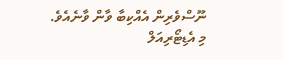ނޫސްވެރިން އެއްކިބާ ވާން ވާނެއެވެ.
މި އެޑިޓޯރިއަލް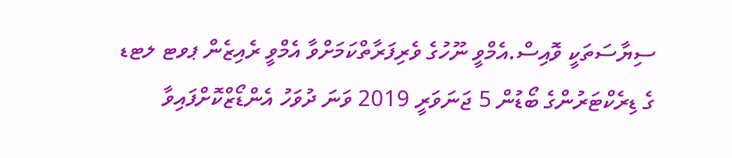ސިޔާސަތަކީ ވޮއިސް.އެމްވީ ނޫހުގެ ވެރިފަރާތްކަމަށްވާ އެމްވީ ރެއިޒެން ޕވޓ ލޓޑ ގެ ޑިރެކްޓަރުންގެ ބޯޑުން 5 ޖަނަވަރީ 2019 ވަނަ ދުވަހު އެންޑޯޒްކޮށްފައިވާ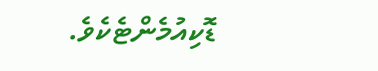ޑޮކިއުމެންޓެކެވެ.